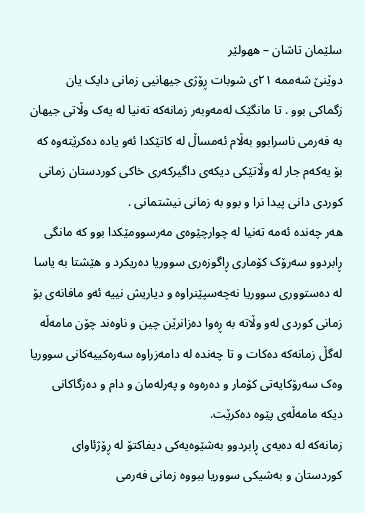سلێمان تاشان – ههولێر
دوێنێ شەممە ٢١ی شوبات ڕۆژی جیهانیی زمانی دایک یان زگماکی بوو . تا مانگێک لەمەوبەر زمانەکە تەنیا لە یەک وڵاتی جیهان بە فەرمی ناسرابوو بەڵام ئەمساڵ لە کاتێکدا ئەو یادە دەکرێتەوە کە بۆ یەکەم جار لە وڵاتێکی دیکەی داگیرکەری خاکی کوردستان زمانی کوردی دانی پیدا نرا و بوو بە زمانی نیشتمانی .
هەر چەندە ئەمە تەنیا لە چوارچێوەی مەرسوومێکدا بوو کە مانگی ڕابردوو سەرۆک کۆماری ڕاگوزەری سووریا دەریکرد و هێشتا بە یاسا لە دەستووری سووریا نەچەسپێنراوە و دیاریش نییە ئەو مافانەی بۆ زمانی کوردی لەو وڵاتە بە ڕەوا دەزانرێن چین و ناوەند چۆن مامەڵە لەگڵ زمانەکە دەکات و تا چەندە لە دامەزراوە سەرەکییەکانی سووریا وەک سەرۆکایەتی کۆمار و دەرەوە و پەرلەمان و دام و دەزگاکانی دیکە مامەڵەی پێوە دەکرێت.
زمانەکە لە دەیەی ڕابردوو بەشێوەیەکی دیفاکتۆ لە ڕۆژئاوای کوردستان و بەشیکی سووریا ببووە زمانی فەرمی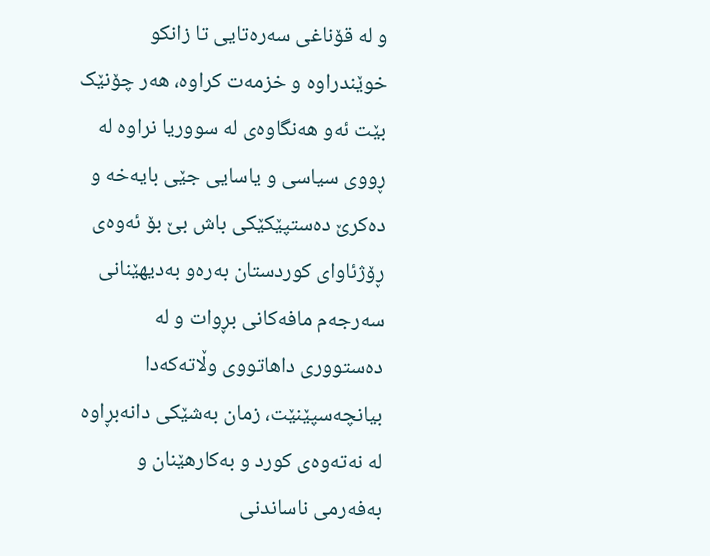و لە قۆناغی سەرەتایی تا زانکو خوێندراوە و خزمەت کراوە، هەر چۆنێک بێت ئەو هەنگاوەی لە سووریا نراوە لە ڕووی سیاسی و یاسایی جێی بایەخە و دەکرێ دەستپێکێکی باش بێ بۆ ئەوەی ڕۆژئاوای کوردستان بەرەو بەدیهێنانی سەرجەم مافەکانی بڕوات و لە دەستووری داهاتووی وڵاتەکەدا بیانچەسپێنێت، زمان بەشێکی دانەبڕاوە لە نەتەوەی کورد و بەکارهێنان و بەفەرمی ناساندنی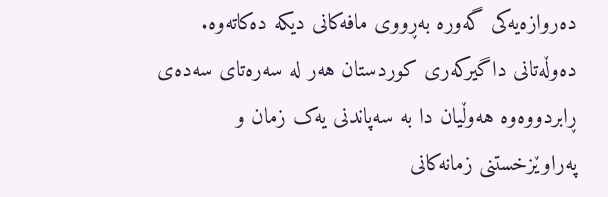دەروازەیەکی گەورە بەڕووی مافەکانی دیکە دەکاتەوە.
دەوڵەتانی داگیرکەری کوردستان هەر لە سەرەتای سەدەی ڕابردووەوە هەوڵیان دا بە سەپاندنی یەک زمان و پەراوێزخستنی زمانەکانی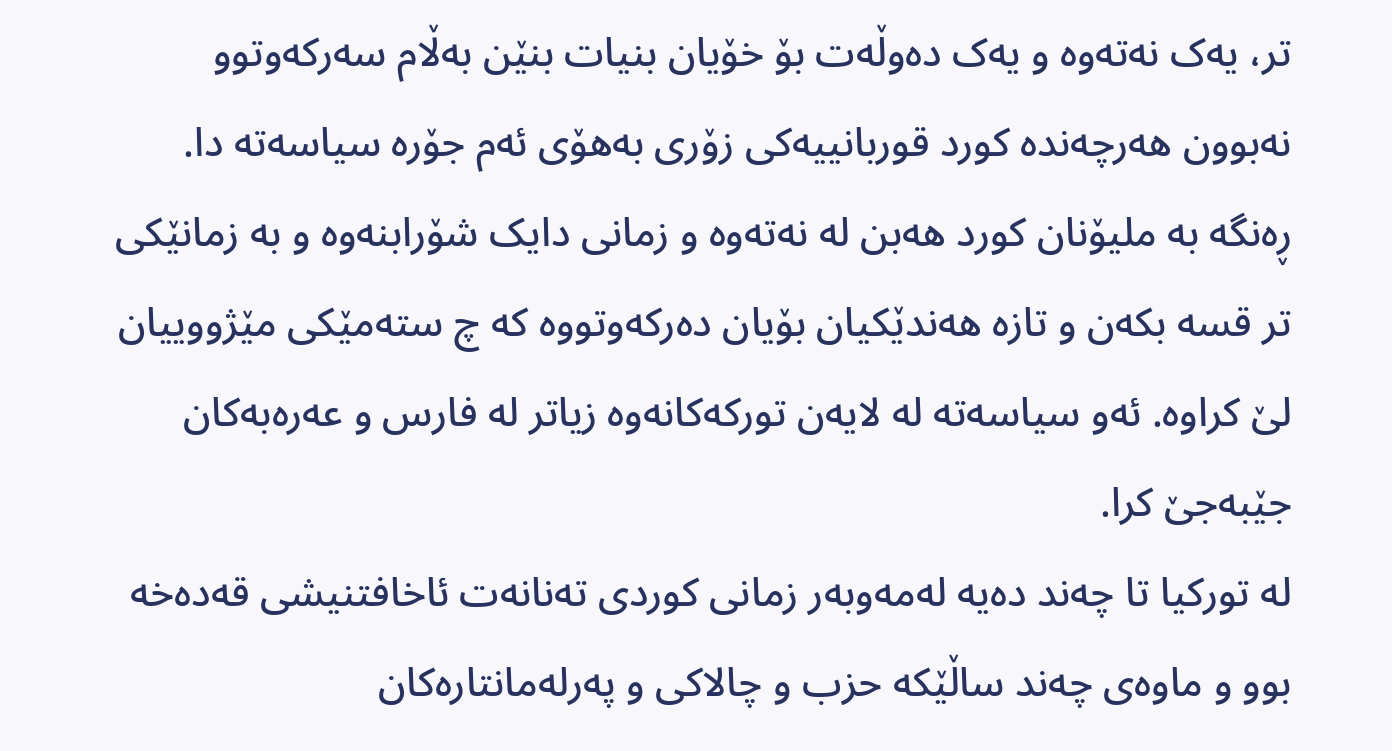تر، یەک نەتەوە و یەک دەوڵەت بۆ خۆیان بنیات بنێن بەڵام سەرکەوتوو نەبوون هەرچەندە کورد قوربانییەکی زۆری بەهۆی ئەم جۆرە سیاسەتە دا. ڕەنگە بە ملیۆنان کورد هەبن لە نەتەوە و زمانی دایک شۆرابنەوە و بە زمانێکی تر قسە بکەن و تازە هەندێکیان بۆیان دەرکەوتووە کە چ ستەمێکی مێژووییان لێ کراوە. ئەو سیاسەتە لە لایەن تورکەکانەوە زیاتر لە فارس و عەرەبەکان جێبەجێ کرا.
لە تورکیا تا چەند دەیە لەمەوبەر زمانی کوردی تەنانەت ئاخافتنیشی قەدەخە بوو و ماوەی چەند ساڵێکە حزب و چالاکی و پەرلەمانتارەکان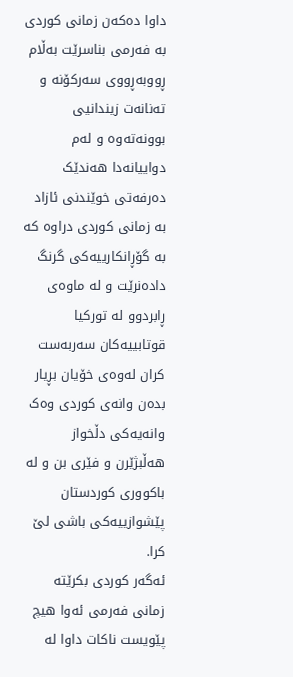داوا دەکەن زمانی کوردی بە فەرمی بناسرێت بەڵام ڕووبەڕووی سەرکۆنە و تەنانەت زیندانیی بوونەتەوە و لەم دواییانەدا هەندێک دەرفەتی خوێندنی ئازاد بە زمانی کوردی دراوە کە بە گۆڕانکارییەکی گرنگ دادەنرێت و لە ماوەی ڕابردوو لە تورکیا قوتابییەکان سەربەست کران لەوەی خۆیان بڕیار بدەن وانەی کوردی وەک وانەیەکی دڵخواز هەڵبژێرن و فێری بن و لە باکووری کوردستان پێشوازییەکی باشی لێ کرا.
ئەگەر کوردی بکرێتە زمانی فەرمی ئەوا هیچ پێویست ناکات داوا لە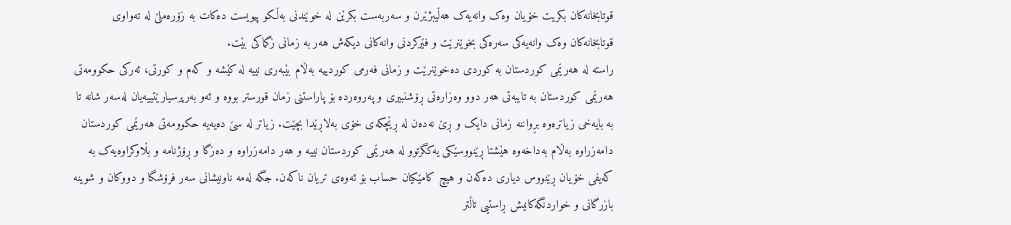قوتابخانەکان بکریت خۆیان وەک وانەیەک هەڵیبژێرن و سەربەست بکرێن لە خوێندنی بەڵکو پیویست دەکات بە زۆرەملێ لە تەواوی قوتابخانەکان وەک وانەیەکی سەرەکی بخوێنرێت و فێرکردنی وانەکانی دیکەش هەر بە زمانی زگماکی بێت.
راستە لە هەرێمی کوردستان بە کوردی دەخوێنرێت و زمانی فەرمی کوردییە بەڵام بێبەری نییە لە کێشە و کەم و کورتی، ئەرکی حکوومەتی هەرێمی کوردستان بە تایبەتی هەر دوو وەزارەتی ڕۆشنبیری و پەروەردە بۆ پاراستنی زمان قورستر بووە و ئەو بەرپرسیارێتییەیان لەسەر شانە تا بە بایەخی زیاترەوە بڕواننە زمانی دایک و ڕێ نەدەن لە ڕێچکەی خۆی بەلاڕێدا بچێت. زیاتر لە سێ دەیەیە حکوومەتی هەرێمی کوردستان دامەزراوە بەڵام بەداخەوە هێشتا ڕێنووسێکی یەکگرتوو لە هەرێمی کوردستان نییە و هەر دامەزراوە و دەزگا و ڕۆژنامە و بڵاوکراوەیەک بە کەیفی خۆیان ڕێنووس دیاری دەکەن و هیچ کامێکیان حساب بۆ ئەوەی تریان ناکەن. جگە لەمە ناونیشانی سەر فرۆشگا و دووکان و شوینە بازرگانی و خواردنگەکانیش ڕاستیی تاڵتر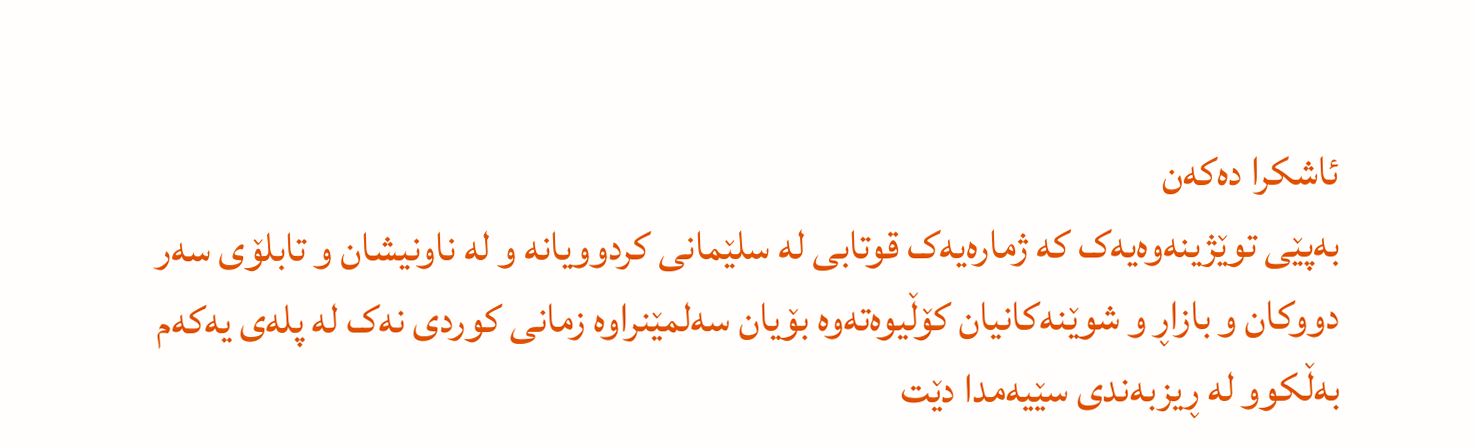ئاشکرا دەکەن
بەپێی توێژینەوەیەک کە ژمارەیەک قوتابی لە سلێمانی کردوویانە و لە ناونیشان و تابلۆی سەر دووکان و بازاڕ و شوێنەکانیان کۆڵیوەتەوە بۆیان سەلمێنراوە زمانی کوردی نەک لە پلەی یەکەم بەڵکوو لە ڕیزبەندی سێیەمدا دێت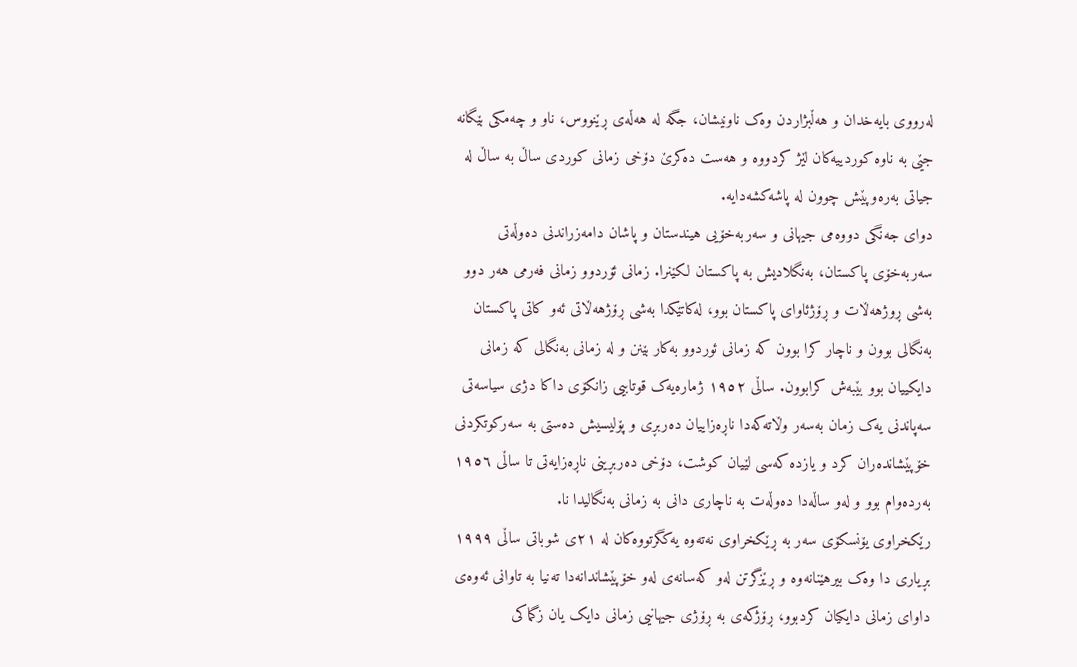لەرووی بایەخدان و هەڵبژاردن وەک ناونیشان، جگە لە هەڵەی ڕێنووس، ناو و چەمکی بێگانە جێی بە ناوە کوردییەکان لێژ کردووە و هەست دەکرێ دۆخی زمانی کوردی ساڵ بە ساڵ لە جیاتی بەرەوپێش چوون لە پاشەکشەدایە.
دوای جەنگی دووەمی جیهانی و سەربەخۆیی هیندستان و پاشان دامەزراندنی دەوڵەتی سەربەخۆی پاکستان، بەنگلادیش بە پاکستان لکێنرا. زمانی ئۆردوو زمانی فەرمی هەر دوو بەشی ڕوژهەڵات و ڕۆژئاوای پاکستان بوو، لەکاتێکدا بەشی ڕۆژهەڵاتی ئەو کاتی پاکستان بەنگالی بوون و ناچار کرا بوون کە زمانی ئوردوو بەکار بێنن و لە زمانی بەنگالی کە زمانی دایکییان بوو بێبەش کرابوون. ساڵی ١٩٥٢ ژمارەیەک قوتابیی زانکۆی داکا دژی سیاسەتی سەپاندنی یەک زمان بەسەر وڵاتەکەدا ناڕەزاییان دەربڕی و پۆلیسیش دەستی بە سەرکوتکردنی خۆپێشاندەران کرد و یازدە کەسی لێیان کوشت، دۆخی دەربڕینی ناڕەزایەتی تا ساڵی ١٩٥٦ بەردەوام بوو و لەو ساڵەدا دەوڵەت بە ناچاری دانی بە زمانی بەنگالیدا نا.
رێکخراوی یۆنسکۆی سەر بە ڕێکخراوی نەتەوە یەکگرتووەکان لە ٢١ی شوباتی ساڵی ١٩٩٩ بڕیاری دا وەک بیرهێنانەوە و ڕێزگرتن لەو کەسانەی لەو خۆپێشاندانەدا تەنیا بە تاوانی ئەوەی داوای زمانی دایکیان کردبوو، ڕۆژکەی بە ڕۆژی جیهانیی زمانی دایک یان زگماکی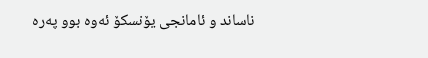ناساند و ئامانجی یۆنسکۆ ئەوە بوو پەرە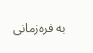بە فرەزمانی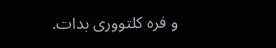و فرە کلتووری بدات.